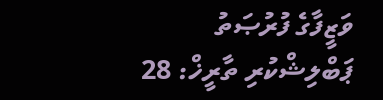ވަޒީފާގެ ފުރުޞަތު
ޕަބްލިޝްކުރި ތާރީޚް: 28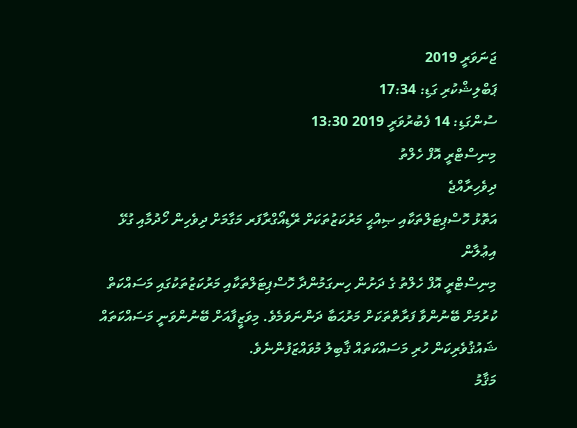ޖަނަވަރީ 2019
ޕަބްލިޝްކުރި ގަޑި: 17:34
ސުންގަޑި: 14 ފެބުރުވަރީ 2019 13:30
މިނިސްޓްރީ އޮފް ހެލްތު
ދިވެހިރާއްޖެ
އަތޮޅު ހޮސްޕިޓަލްތަކާއި ޞިއްޙީ މަރުކަޒުތަކަށް ރޭޑިއޯގްރާފަރ މަގާމަށް ދިވެހިން ހޯދުމާއި ގުޅޭ
އިޢުލާން
މިނިސްޓްރީ އޮފް ހެލްތު ގެ ދަށުން ހިނގަމުންދާ ހޮސްޕިޓަލްތަކާއި މަރުކަޒުތަކުގައި މަސައްކަތް ކުރުމަށް ބޭނުންވާ ފަރާތްތަކަށް މަރުޙަބާ ދަންނަވަމެވެ. މިވަޒީފާއަށް ބޭނުންވަނީ މަސައްކަތައް ޝައުޤުވެރިކަން ހުރި މަސައްކަތައް ޤާބިލު މުވައްޒަފުންނެވެ.
މަޤާމު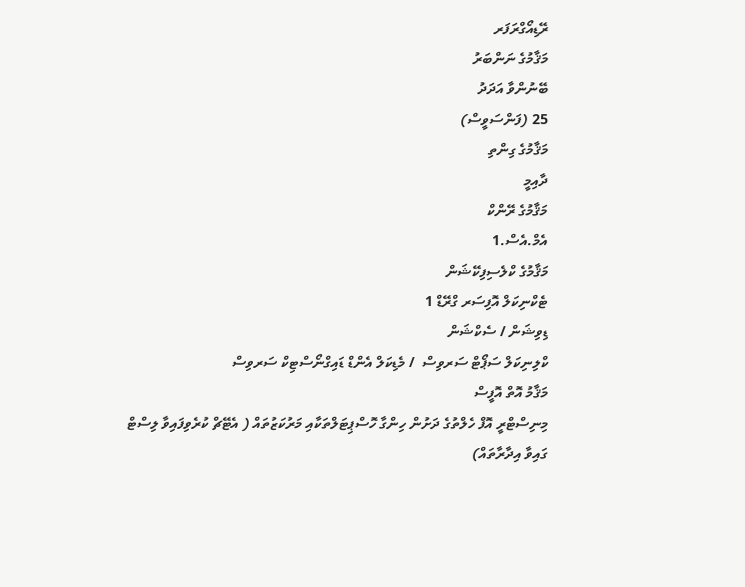ރޭޑިއޯގްރަފަރ
މަޤާމުގެ ނަންބަރު
ބޭނުންވާ އަދަދު
25 (ފަންސަވީސް)
މަޤާމުގެ ގިންތި
ދާއިމީ
މަޤާމުގެ ރޭންކް
އެމް.އެސް.1
މަޤާމުގެ ކްލެސިފިކޭޝަން
ޓެކްނިކަލް އޮފިސަރ ގްރޭޑް 1
ޑިވިޝަން / ސެކްޝަން
ކްލިނިކަލް ސަޕޯޓް ސަރވިސް  / މެޑިކަލް އެންޑް ޑައިގްނޯސްޓިކް ސަރވިސް
މަޤާމު އޮތް އޮފީސް
މިނިސްޓްރީ އޮފް ހެލްތުގެ ދަށުން ހިންގާ ހޮސްޕިޓަލްތަކާއި މަރުކަޒުތައް ( އެޓޭޗް ކުރެވިފައިވާ ލިސްޓް ގައިވާ އިދާރާތައް)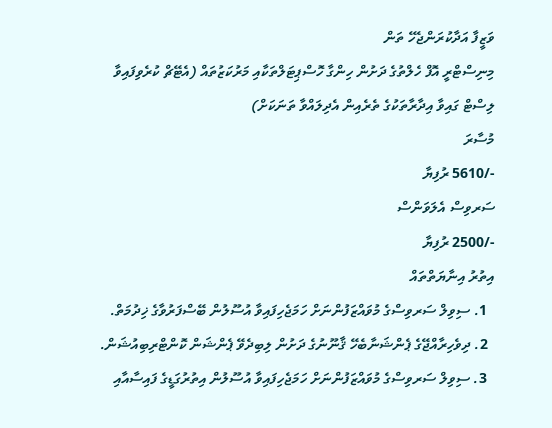ވަޒީފާ އަދާކުރަންޖެހޭ ތަން
މިނިސްޓްރީ އޮފް ހެލްތުގެ ދަށުން ހިންގާ ހޮސްޕިޓަލްތަކާއި މަރުކަޒުތައް (އެޓޭޗް ކުރެވިފައިވާ ލިސްޓް ގައިވާ އިދާރާތަކުގެ ތެރެއިން އެދިލައްވާ ތަނަކަށް)
މުސާރަ
-/5610 ރުފިޔާ
ސަރވިސް އެލަވަންސް
-/2500 ރުފިޔާ
އިތުރު އިނާޔަތްތައް
  1. ސިވިލް ސަރވިސްގެ މުވައްޒަފުންނަށް ހަމަޖެހިފައިވާ އުސޫލުން ބޭސްފަރުވާގެ ޚިދުމަތް.
  2. ދިވެހިރާއްޖޭގެ ޕެންޝަނާބެހޭ ޤާނޫނުގެ ދަށުން ލިބިދެވޭ ޕެންޝަން ކޮންޓްރިބިއުޝަން.
  3. ސިވިލް ސަރވިސްގެ މުވައްޒަފުންނަށް ހަމަޖެހިފައިވާ އުސޫލުން އިތުރުގަޑީގެ ފައިސާއާއި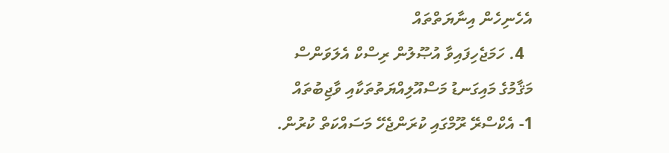އެހެނިހެން އިނާޔަތްތައް
  4. ހަމަޖެހިފައިވާ އުޞޫލުން ރިސްކް އެލަވަންސް
މަޤާމުގެ މައިގަނޑު މަސްއޫލިއްޔަތުތަކާއި ވާޖިބުތައް
1- އެކްސްރޭ ރޫމްގައި ކުރަންޖެހޭ މަސައްކަތް ކުރުން.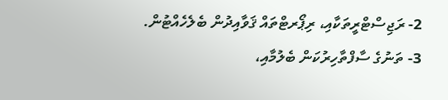2- ރަޖިސްޓްރީތަކާއި، ރިޕޯރޓްތައް ޤަވާއިދުން ބެލެހެއްޓުން.
3- ތަނުގެ ސާފްތާހިރުކަން ބެލުމާއި،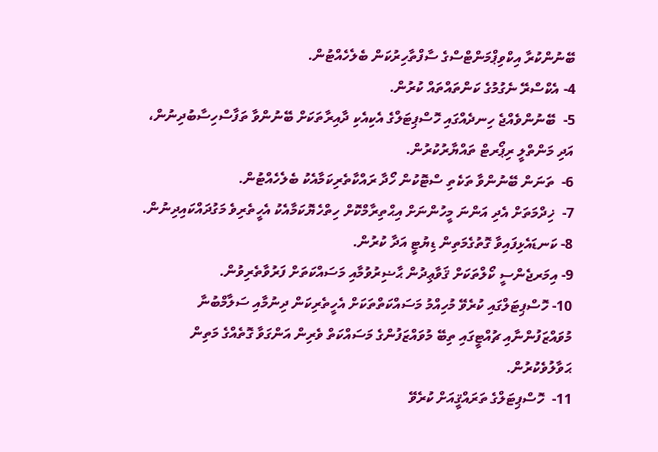ބޭނުންކުރާ އިކްވިޕްމަންޓްސްގެ ސާފްތާހިރުކަން ބެލެހެއްޓުން.
4- އެކްސްރޭ ނެގުމުގެ ކަންތައްތައް ކުރުން.
5-  ބޭނުންވެއްޖެ ހިނދެއްގައި ހޮސްޕިޓަލްގެ އެކިއެކި ދާއިރާތަކަށް ބޭނުންވާ ތަފާސްހިސާބުދިނުން، އަދި މަންތްލީ ރިޕޯރޓް ތައްޔާރުކުރުން.
6-  ތަނަން ބޭނުންވާ ތަކެތި ސްޓޮކުން ހޯދާ ރައްކާތެރިކަމާއެކު ބެލެހެއްޓުން.
7-  ޚިދްމަތަށް އެދި އަންނަ މީހުންނަށް އިޙްތިރާމްކޮށް ހިތްހެޔޮކަމާއެކު އެހީތެރިވެ މަގުދައްކައިދިނުން.
8- ކަނޑައެޅިފައިވާ ގޮތުގެމަތިން ޑިޔުޓީ އަދާ ކުރުން.
9- އިމަރޖެންސީ ކޯލްތަކަށް ޤަވާޢިދުން ޙާޟިރުވުމާއި މަސައްކަތަށް ފަރުވާތެރިވުން.
10- ހޮސްޕިޓަލްގައި ކުރެވޭ މުހިއްމު މަސައްކަތްތަކަށް އެހީތެރިކަން ދިނުމާއި ސަލާމްބުނާ މުވައްޒަފުންނާއި ޗުއްޓީގައި ތިބޭ މުވައްޒަފުންގެ މަސައްކަތް ވެރިން އަންގަވާ ގޮތެއްގެ މަތިން ޙަވާލުވެކުރުން.
11-  ހޮސްޕިޓަލްގެ ތަރައްޤީއަށް ކުރެވޭ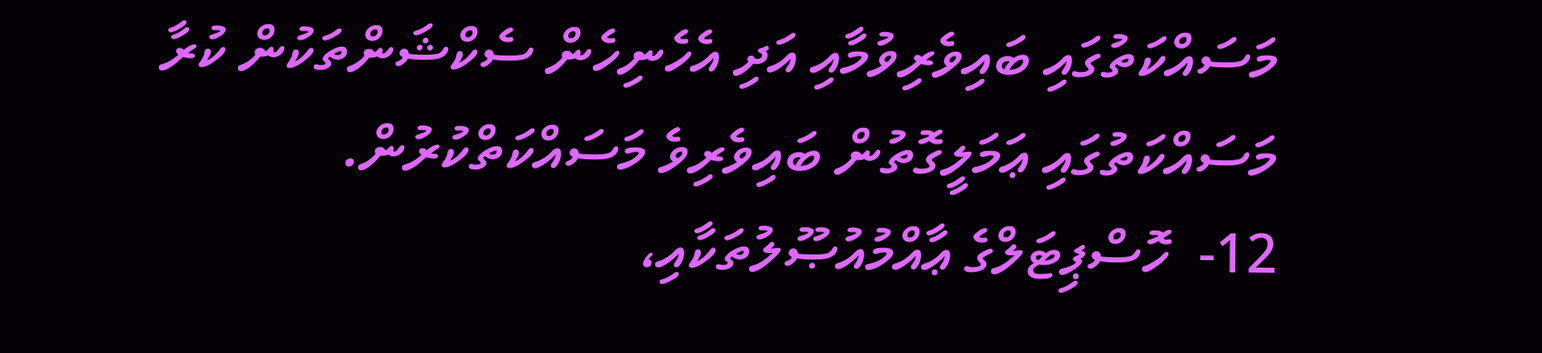މަސައްކަތުގައި ބައިވެރިވުމާއި އަދި އެހެނިހެން ސެކްޝަންތަކުން ކުރާ މަސައްކަތުގައި ޢަމަލީގޮތުން ބައިވެރިވެ މަސައްކަތްކުރުން.
12-  ހޮސްޕިޓަލްގެ ޢާއްމުއުޞޫލުތަކާއި،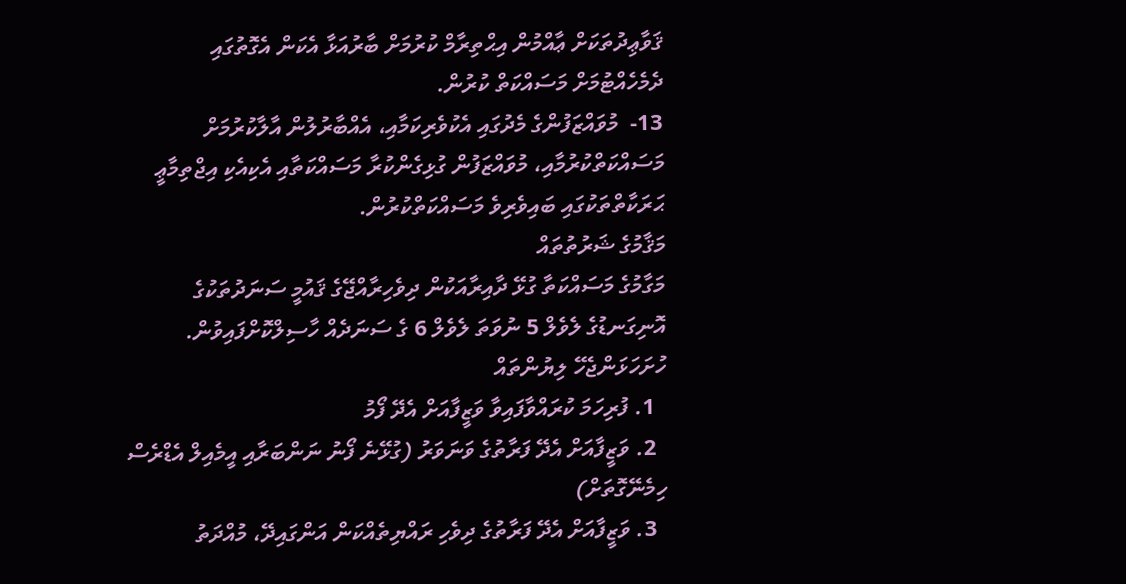ޤަވާޢިދުތަކަށް ޢާއްމުން އިޙްތިރާމް ކުރުމަށް ބާރުއަޅާ އެކަން އެގޮތުގައި ދެމެހެއްޓުމަށް މަސައްކަތް ކުރުން.
13-  މުވައްޒަފުންގެ މެދުގައި އެކުވެރިކަމާއި، އެއްބާރުލުން އާލާކުރުމަށް މަސައްކަތްކުރުމާއި، މުވައްޒަފުން ގުޅިގެންކުރާ މަސައްކަތާއި އެކިއެކި އިޖްތިމާޢީ ޙަރަކާތްތަކުގައި ބައިވެރިވެ މަސައްކަތްކުރުން.
މަޤާމުގެ ޝަރުތުތައް
މަގާމުގެ މަސައްކަތާ ގުޅޭ ދާއިރާއަކުން ދިވެހިރާއްޖޭގެ ޤައުމީ ސަނަދުތަކުގެ އޮނިގަނޑުގެ ލެވެލް 5 ނުވަތަ ލެވެލް 6 ގެ ސަނަދެއް ހާސިލްކޮށްފައިވުން.
ހުށަހަޅަންޖެހޭ ލިޔުންތައް
  1. ފުރިހަމަ ކުރައްވާފައިވާ ވަޒީފާއަށް އެދޭ ފޯމު
  2. ވަޒީފާއަށް އެދޭ ފަރާތުގެ ވަނަވަރު (ގުޅޭނެ ފޯނު ނަންބަރާއި އީމެއިލް އެޑްރެސް ހިމެނޭގޮތަށް)
  3. ވަޒީފާއަށް އެދޭ ފަރާތުގެ ދިވެހި ރައްޔިތެއްކަން އަންގައިދޭ، މުއްދަތު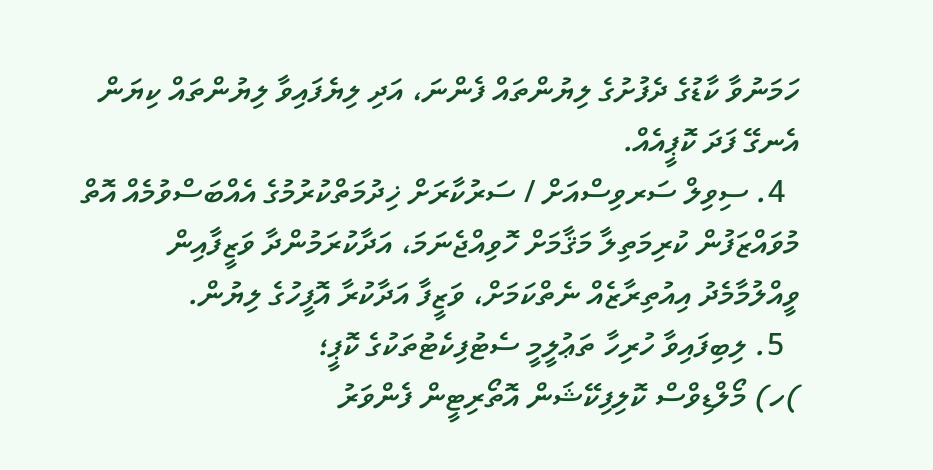ހަމަނުވާ ކާޑުގެ ދެފުށުގެ ލިޔުންތައް ފެންނަ، އަދި ލިޔެފައިވާ ލިޔުންތައް ކިޔަން އެނގޭ ފަދަ ކޮޕީއެއް.
  4. ސިވިލް ސަރވިސްއަށް / ސަރުކާރަށް ޚިދުމަތްކުރުމުގެ އެއްބަސްވުމެއް އޮތް މުވައްޒަފުން ކުރިމަތިލާ މަޤާމަށް ހޮވިއްޖެނަމަ، އަދާކުރަމުންދާ ވަޒީފާއިން ވީއްލުމާމެދު އިއުތިރާޒެއް ނެތްކަމަށް، ވަޒީފާ އަދާކުރާ އޮފީހުގެ ލިޔުން.
  5. ލިބިފައިވާ ހުރިހާ ތަޢުލީމީ ސެޓުފިކެޓުތަކުގެ ކޮޕީ؛
)ހ) މޯލްޑިވްސް ކޮލިފިކޭޝަން އޮތޯރިޓީން ފެންވަރު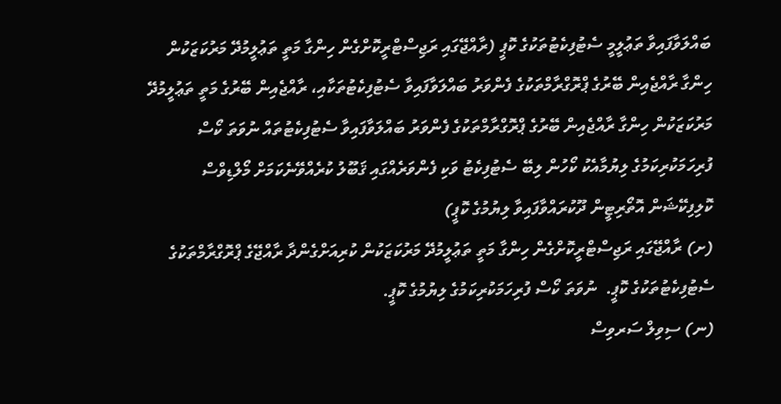ބައްލަވާފައިވާ ތަޢުލީމީ ސެޓުފިކެޓުތަކުގެ ކޮޕީ (ރާއްޖޭގައި ރަޖިސްޓްރީކޮށްގެން ހިންގާ މަތީ ތަޢުލީމުދޭ މަރުކަޒަކުން ހިންގާ ރާއްޖެއިން ބޭރުގެ ޕްރޮގްރާމްތަކުގެ ފެންވަރު ބައްލަވާފައިވާ ސެޓުފިކެޓުތަކާއި، ރާއްޖެއިން ބޭރުގެ މަތީ ތަޢުލީމުދޭ މަރުކަޒަކުން ހިންގާ ރާއްޖެއިން ބޭރުގެ ޕްރޮގްރާމްތަކުގެ ފެންވަރު ބައްލަވާފައިވާ ސެޓުފިކެޓުތައް ނުވަތަ ކޯސް ފުރިހަމަކުރިކަމުގެ ލިޔުމާއެކު ކޯހުން ލިބޭ ސެޓުފިކެޓު ވަކި ފެންވަރެއްގައި ޤަބޫލު ކުރެއްވޭނެކަމަށް މޯލްޑިވްސް ކޮލިފިކޭޝަން އޮތޯރިޓީން ދޫކުރައްވާފައިވާ ލިޔުމުގެ ކޮޕީ)
(ށ) ރާއްޖޭގައި ރަޖިސްޓްރީކޮށްގެން ހިންގާ މަތީ ތަޢުލީމުދޭ މަރުކަޒަކުން ކުރިއަށްގެންދާ ރާއްޖޭގެ ޕްރޮގްރާމްތަކުގެ ސެޓުފިކެޓުތަކުގެ ކޮޕީ.  ނުވަތަ ކޯސް ފުރިހަމަކުރިކަމުގެ ލިޔުމުގެ ކޮޕީ.
(ނ) ސިވިލް ސަރވިސް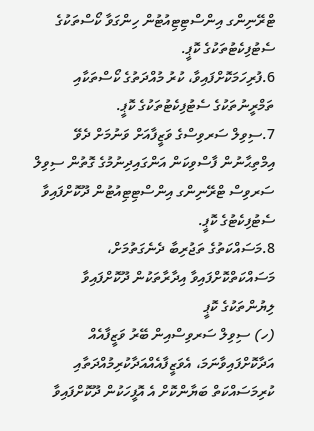ޓްރޭނިންގ އިންސްޓިޓިއުޓުން ހިންގަވާ ކޯސްތަކުގެ ސެޓުފިކެޓުތަކުގެ ކޮޕީ.
6.ފުރިހަމަކޮށްފައިވާ، ކުރު މުއްދަތުގެ ކޯސްތަކާއި ތަމްރީނުތަކުގެ ސެޓުފިކެޓުތަކުގެ ކޮޕީ.
7.ސިވިލް ސަރވިސްގެ ވަޒީފާއަށް ވަނުމަށް ދެވޭ އިމްތިޙާނުން ފާސްވިކަން އަންގައިދިނުމުގެ ގޮތުން ސިވިލް ސަރވިސް ޓްރޭނިންގ އިންސްޓިޓިއުޓުން ދޫކޮށްފައިވާ ސެޓުފިކެޓުގެ ކޮޕީ.
8.މަސައްކަތުގެ ތަޖުރިބާ ދެނެގަތުމަށް، މަސައްކަތްކޮށްފައިވާ އިދާރާތަކުން ދޫކޮށްފައިވާ ލިޔުންތަކުގެ ކޮޕީ
(ހ) ސިވިލް ސަރވިސްއިން ބޭރު ވަޒީފާއެއް އަދާކޮށްފައިވާނަމަ، އެވަޒީފާއެއްއަދާކުރިމުއްދަތާއި ކުރިމަސައްކަތް ބަޔާންކޮށް އެ އޮފީހަކުން ދޫކޮށްފައިވާ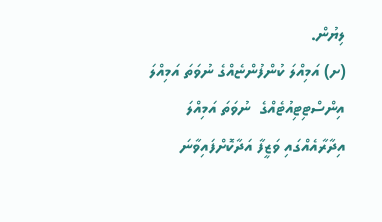ލިޔުން.
(ށ) އަމިއްލަ ކުންފުންޏެއްގެ ނުވަތަ އަމިއްލަ އިންސްޓިޓިއުޓެއްގެ  ނުވަތަ އަމިއްލަ އިދާރާއެއްގައި ވަޒީފާ އަދާކޮށްފައިވާނަ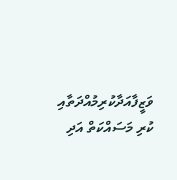ވަޒީފާއަދާކުރިމުއްދަތާއި ކުރި މަސައްކަތް އަދި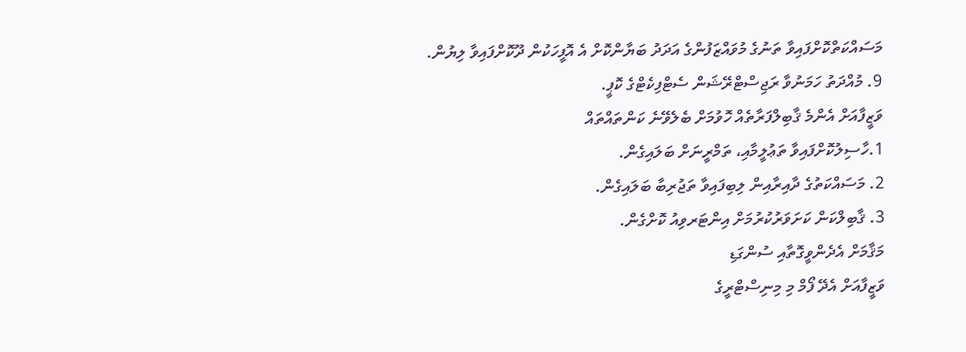މަސައްކަތްކޮށްފައިވާ ތަނުގެ މުވައްޒަފުންގެ އަދަދު ބަޔާންކޮށް އެ އޮފީހަކުން ދޫކޮށްފައިވާ ލިޔުން.
9. މުއްދަތު ހަމަނުވާ ރަޖިސްޓްރޭޝަން ސެޓްފިކެޓްގެ ކޮޕީ.
ވަޒީފާއަށް އެންމެ ޤާބިލްފަރާތެއް ހޮވުމަށް ބެލެވޭނެ ކަންތައްތައް
1.ހާސިލުކޮށްފައިވާ ތަޢުލީމާއި، ތަމްރީނަށް ބަލައިގެން.
2. މަސައްކަތުގެ ދާއިރާއިން ލިބިފައިވާ ތަޖުރިބާ ބަލައިގެން.
3. ޤާބިލްކަން ކަށަވަރުކުރުމަށް އިންޓަރވިއު ކޮށްގެން.
މަޤާމަށް އެދެންވީގޮތާއި ސުންގަޑި
ވަޒީފާއަށް އެދޭ ފޯމް މި މިނިސްޓްރީގެ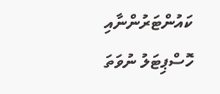ކައުންޓަރުންނާއި ހޮސްޕިޓަލު ނުވަތަ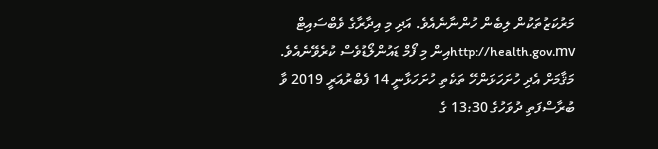މަރުކަޒުތަކުން ލިބެން ހުންނާނެއެވެ. އަދި މި އިދާރާގެ ވެބްސައިޓް   http://health.gov.mvއިން މި ފޯމް ޑައުންލޯޑުވެސް ކުރެވޭނެއެވެ. މަޤާމަށް އެދި ހުށަހަޅަންހޭ ތަކެތި ހުށަހަޅާނީ 14 ފެބްރުއަރީ 2019 ވާ ބުރާސްފަތި ދުވަހުގެ 13:30 ގެ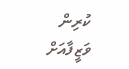ކުރިން ވަޒީފާއަށް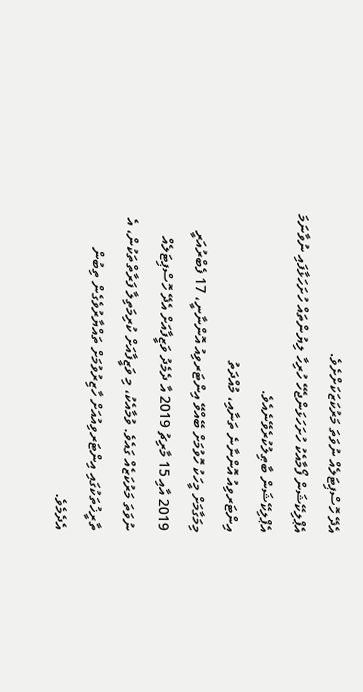އެދޭ ހޮސްޕިޓަލެއް ނުވަތަ މަރުކަޒަކަށްށެވެ.
އެޕްލިކޭޝަން ފޯމާއެކު ހުށަހަޅަންޖެހޭ ހުރިހާ ލިޔުންތައް ހުށަހަޅާފައި ނުވާނަމަ އެޕްލިކޭޝަން ބާޠިލުކުރެވޭނެއެވެ.
އިންޓަރވިއު އޮންނާނެ ތަނާއި، މުއްދަތު
މިމަގާމަށް މީހަކު ހޮވުމަށް ބޭއްވޭ އިންޓަރވިއު އޮންނާނީ، 17 ފެބްރުއަރީ 2019 އާއި 15 މާރިޗު 2019 އާ ދެމެދު ވަޒީފާއަށް އެދޭ ހޮސްޕިޓަލެއް ނުވަތަ މަރުކަޒެއް ގައެވެ. ވުމާއެކު، މި ވަޒީފާއަށް ކުރިމަތިލާ ފަރާތްތަކުން، އެ ތާރީޚުތަކުގައި އިންޓަރވިއުއަށް ހާޒިރުވުމަށް ތައްޔާރުވެގެން ތިބުން އެދެމެވެ.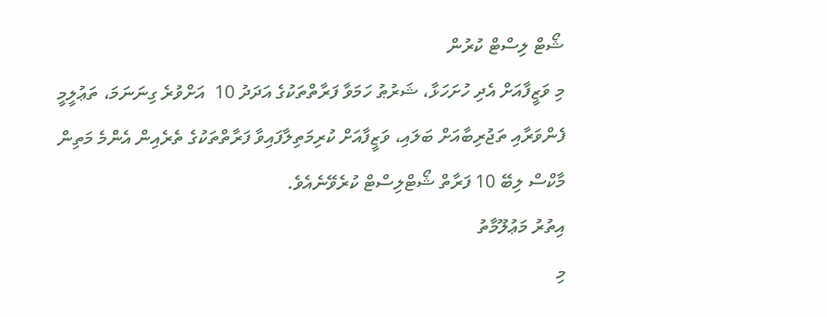ޝޯޓް ލިސްޓް ކުރުން
މި ވަޒީފާއަށް އެދި ހުށަހަޅާ، ޝަރުޠު ހަމަވާ ފަރާތްތަކުގެ އަދަދު 10  އަށްވުރެ ގިނަނަމަ، ތަޢުލީމީ ފެންވަރާއި ތަޖުރިބާއަށް ބަލައި، ވަޒީފާއަށް ކުރިމަތިލާފައިވާ ފަރާތްތަކުގެ ތެރެއިން އެންމެ މަތިން މާކްސް ލިބޭ 10 ފަރާތް ޝޯޓްލިސްޓް ކުރެވޭނެއެވެ.
އިތުރު މަޢުލޫމާތު
މި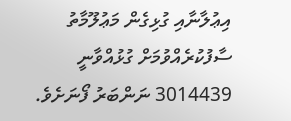އިޢުލާނާއި ގުޅިގެން މަޢުލޫމާތު ސާފުކުރެއްވުމަށް ގުޅުއްވާނީ 3014439 ނަންބަރު ފޯނަށެވެ.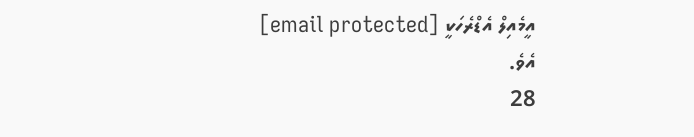އީމެއިލް އެޑްރެހަކީ [email protected] އެވެ.
28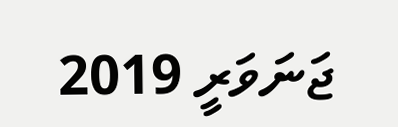ޖަނަވަރީ 2019